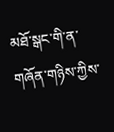མཐོ་སྒང་གི་ན་གཞོན་གཉིས་ཀྱིས་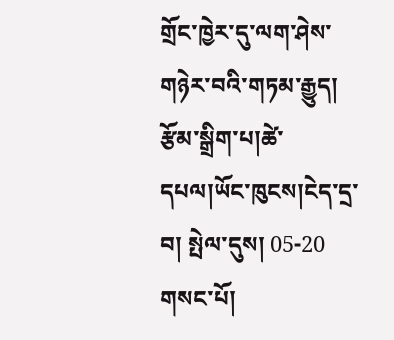གྲོང་ཁྱེར་དུ་ལག་ཤེས་གཉེར་བའི་གཏམ་རྒྱུད།
རྩོམ་སྒྲིག་པ།ཚེ་དཔལ།ཡོང་ཁུངས།ངེད་དྲ་བ། སྤེལ་དུས། 05-20
གསང་པོ།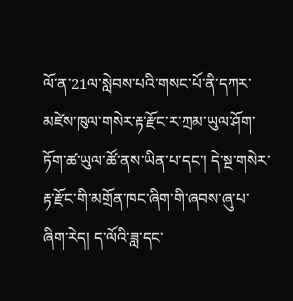ལོ་ན་21ལ་སླེབས་པའི་གསང་པོ་ནི་དཀར་མཛེས་ཁུལ་གསེར་རྟ་རྫོང་ར་ཀྲམ་ཡུལ་ཤོག་ཏོག་ཚ་ཡུལ་ཚོ་ནས་ཡིན་པ་དང་། དེ་སྔ་གསེར་རྟ་རྫོང་གི་མགྲོན་ཁང་ཞིག་གི་ཞབས་ཞུ་པ་ཞིག་རེད། ད་ལོའི་ཟླ་དང་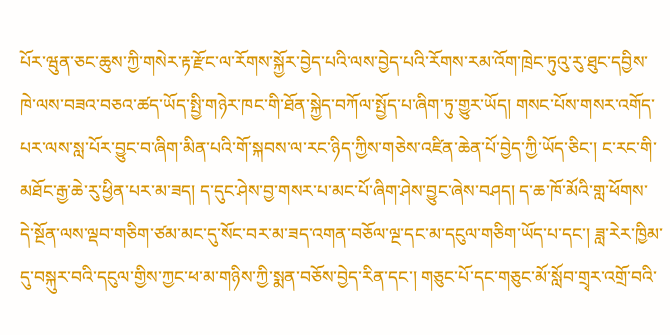པོར་ཝུན་ཅང་ཆུས་ཀྱི་གསེར་རྟ་རྫོང་ལ་རོགས་སྐྱོར་བྱེད་པའི་ལས་བྱེད་པའི་རོགས་རམ་འོག་ཁྲེང་ཏུའུ་རུ་ཐུང་དབྱིས་ཁེ་ལས་བཟའ་བཅའ་ཚད་ཡོད་སྤྱི་གཉེར་ཁང་གི་ཐོན་སྐྱེད་བཀོལ་སྤྱོད་པ་ཞིག་ཏུ་གྱུར་ཡོད། གསང་པོས་གསར་འགོད་པར་ལས་སླ་པོར་བྱུང་བ་ཞིག་མིན་པའི་གོ་སྐབས་ལ་རང་ཉིད་ཀྱིས་གཅེས་འཛིན་ཆེན་པོ་བྱེད་ཀྱི་ཡོད་ཅིང་། ང་རང་གི་མཐོང་རྒྱ་ཆེ་རུ་ཕྱིན་པར་མ་ཟད། ད་དུང་ཤེས་བྱ་གསར་པ་མང་པོ་ཞིག་ཤེས་བྱུང་ཞེས་བཤད། ད་ཆ་ཁོ་མོའི་གླ་ཕོགས་དེ་སྔོན་ལས་ལྡབ་གཅིག་ཙམ་མང་དུ་སོང་བར་མ་ཟད་འགན་བཅོལ་ལྔ་དང་མ་དངུལ་གཅིག་ཡོད་པ་དང་། ཟླ་རེར་ཁྱིམ་དུ་བསྐུར་བའི་དངུལ་གྱིས་ཀྱང་ཕ་མ་གཉིས་ཀྱི་སྨན་བཅོས་བྱེད་རིན་དང་། གཅུང་པོ་དང་གཅུང་མོ་སློབ་གྲྭར་འགྲོ་བའི་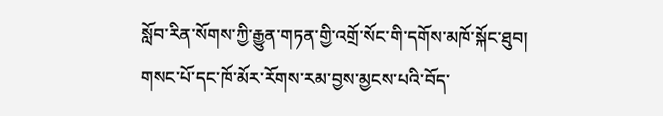སློབ་རིན་སོགས་ཀྱི་རྒྱུན་གཏན་གྱི་འགྲོ་སོང་གི་དགོས་མཁོ་སྐོང་ཐུབ།
གསང་པོ་དང་ཁོ་མོར་རོགས་རམ་བྱས་མྱངས་པའི་བོད་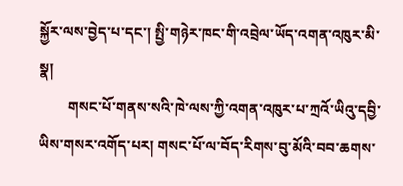སྐྱོར་ལས་བྱེད་པ་དང་། སྤྱི་གཉེར་ཁང་གི་འབྲེལ་ཡོད་འགན་འཁུར་མི་སྣ།
        གསང་པོ་གནས་སའི་ཁེ་ལས་ཀྱི་འགན་འཁུར་པ་ཀྲའོ་ཡིའུ་དབྱི་ཡིས་གསར་འགོད་པར། གསང་པོ་ལ་བོད་རིགས་བུ་མོའི་བབ་ཆགས་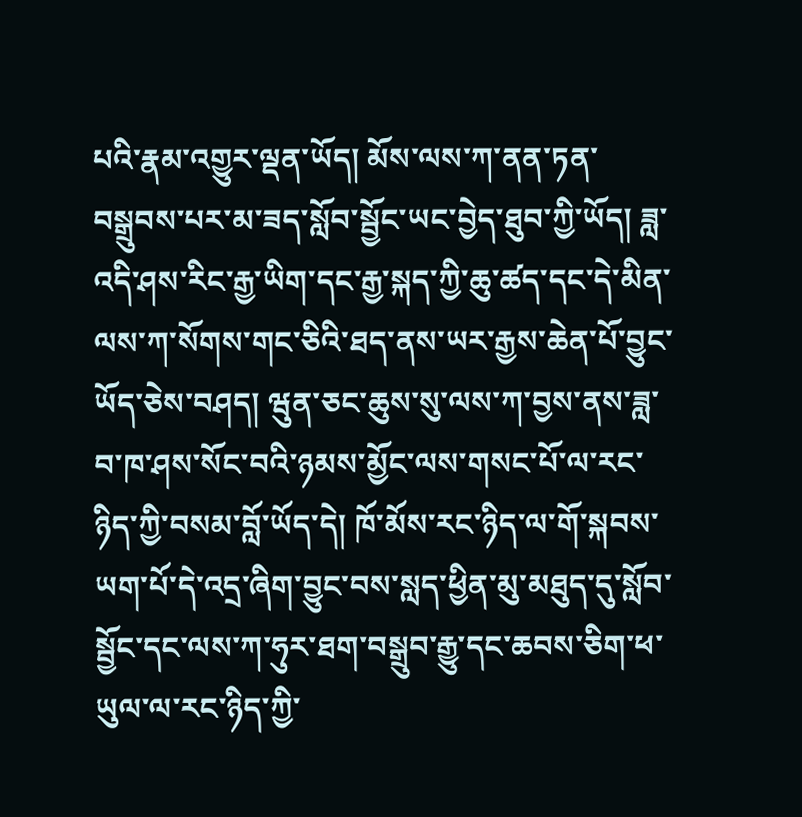པའི་རྣམ་འགྱུར་ལྡན་ཡོད། མོས་ལས་ཀ་ནན་ཏན་བསྒྲུབས་པར་མ་ཟད་སློབ་སྦྱོང་ཡང་བྱེད་ཐུབ་ཀྱི་ཡོད། ཟླ་འདི་ཤས་རིང་རྒྱ་ཡིག་དང་རྒྱ་སྐད་ཀྱི་ཆུ་ཚད་དང་དེ་མིན་ལས་ཀ་སོགས་གང་ཅིའི་ཐད་ནས་ཡར་རྒྱས་ཆེན་པོ་བྱུང་ཡོད་ཅེས་བཤད། ཝུན་ཅང་ཆུས་སུ་ལས་ཀ་བྱས་ནས་ཟླ་བ་ཁ་ཤས་སོང་བའི་ཉམས་མྱོང་ལས་གསང་པོ་ལ་རང་ཉིད་ཀྱི་བསམ་བློ་ཡོད་དེ། ཁོ་མོས་རང་ཉིད་ལ་གོ་སྐབས་ཡག་པོ་དེ་འདྲ་ཞིག་བྱུང་བས་སླད་ཕྱིན་མུ་མཐུད་དུ་སློབ་སྦྱོང་དང་ལས་ཀ་ཧུར་ཐག་བསྒྲུབ་རྒྱུ་དང་ཆབས་ཅིག་ཕ་ཡུལ་ལ་རང་ཉིད་ཀྱི་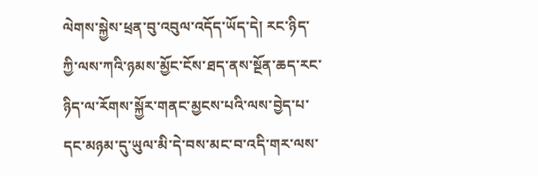ལེགས་སྐྱེས་ཕྲན་བུ་འབུལ་འདོད་ཡོད་དེ། རང་ཉིད་ཀྱི་ལས་ཀའི་ཉམས་མྱོང་ངོས་ཐད་ནས་སྔོན་ཆད་རང་ཉིད་ལ་རོགས་སྐྱོར་གནང་མྱངས་པའི་ལས་བྱེད་པ་དང་མཉམ་དུ་ཡུལ་མི་དེ་བས་མང་བ་འདི་གར་ལས་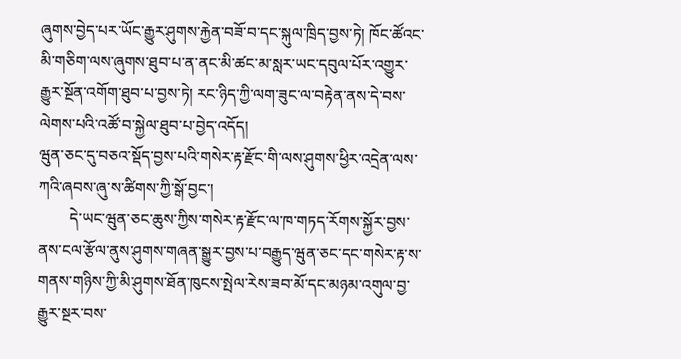ཞུགས་བྱེད་པར་ཡོང་རྒྱུར་ཤུགས་རྐྱེན་བཟོ་བ་དང་སྐུལ་ཁྲིད་བྱས་ཏེ། ཁོང་ཚོའང་མི་གཅིག་ལས་ཞུགས་ཐུབ་པ་ན་ནང་མི་ཚང་མ་སླར་ཡང་དབུལ་པོར་འགྱུར་རྒྱུར་སྔོན་འགོག་ཐུབ་པ་བྱས་ཏེ། རང་ཉིད་ཀྱི་ལག་ཟུང་ལ་བརྟེན་ནས་དེ་བས་ལེགས་པའི་འཚོ་བ་སྐྱེལ་ཐུབ་པ་བྱེད་འདོད།
ཝུན་ཅང་དུ་བཅའ་སྡོད་བྱས་པའི་གསེར་རྟ་རྫོང་གི་ལས་ཤུགས་ཕྱིར་འདྲེན་ལས་ཀའི་ཞབས་ཞུ་ས་ཚིགས་ཀྱི་སྒོ་བྱང་།
        དེ་ཡང་ཝུན་ཅང་ཆུས་ཀྱིས་གསེར་རྟ་རྫོང་ལ་ཁ་གཏད་རོགས་སྐྱོར་བྱས་ནས་ངལ་རྩོལ་ནུས་ཤུགས་གཞན་སྒྱུར་བྱས་པ་བརྒྱུད་ཝུན་ཅང་དང་གསེར་རྟ་ས་གནས་གཉིས་ཀྱི་མི་ཤུགས་ཐོན་ཁུངས་སྤེལ་རེས་ཟབ་མོ་དང་མཉམ་འགུལ་བྱ་རྒྱུར་སྔར་བས་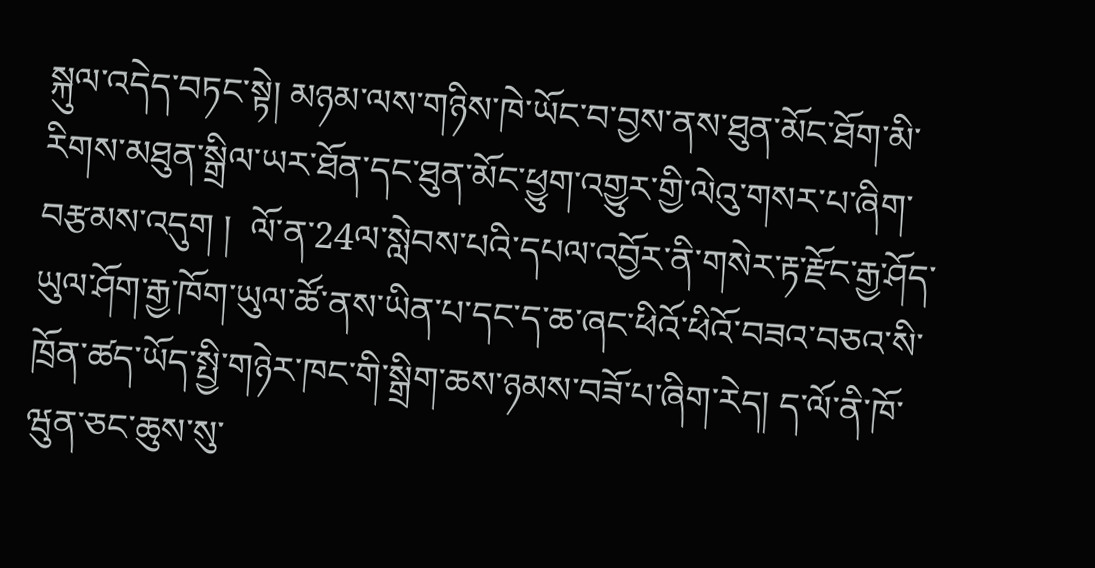སྐུལ་འདེད་བཏང་སྟེ། མཉམ་ལས་གཉིས་ཁེ་ཡོང་བ་བྱས་ནས་ཐུན་མོང་ཐོག་མི་རིགས་མཐུན་སྒྲིལ་ཡར་ཐོན་དང་ཐུན་མོང་ཕྱུག་འགྱུར་གྱི་ལེའུ་གསར་པ་ཞིག་བརྩམས་འདུག །  ལོ་ན་24ལ་སླེབས་པའི་དཔལ་འབྱོར་ནི་གསེར་རྟ་རྫོང་རྒྱ་ཤོད་ཡུལ་ཤོག་རྒྱ་ཁོག་ཡུལ་ཚོ་ནས་ཡིན་པ་དང་ད་ཆ་ཞང་ཕིའོ་ཕིའོ་བཟའ་བཅའ་སི་ཁྲོན་ཚད་ཡོད་སྤྱི་གཉེར་ཁང་གི་སྒྲིག་ཆས་ཉམས་བཟོ་པ་ཞིག་རེད། ད་ལོ་ནི་ཁོ་ཝུན་ཅང་ཆུས་སུ་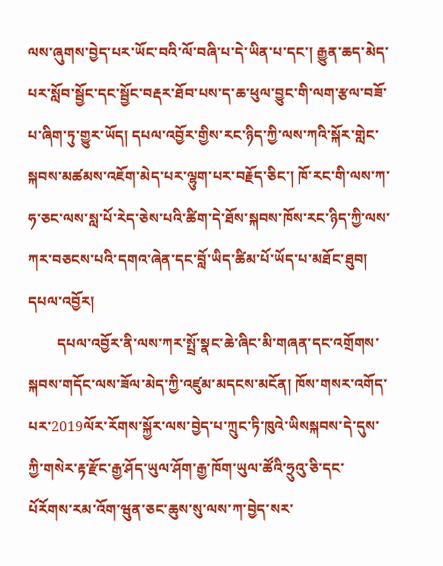ལས་ཞུགས་བྱེད་པར་ཡོང་བའི་ལོ་བཞི་པ་དེ་ཡིན་པ་དང་། རྒྱུན་ཆད་མེད་པར་སློབ་སྦྱོང་དང་སྦྱོང་བརྡར་ཐོབ་པས་ད་ཆ་ཕུལ་བྱུང་གི་ལག་རྩལ་བཟོ་པ་ཞིག་ཏུ་གྱུར་ཡོད། དཔལ་འབྱོར་གྱིས་རང་ཉིད་ཀྱི་ལས་ཀའི་སྐོར་གླེང་སྐབས་མཚམས་འཇོག་མེད་པར་ལྷུག་པར་བརྗོད་ཅིང་། ཁོ་རང་གི་ལས་ཀ་ཧ་ཅང་ལས་སླ་པོ་རེད་ཅེས་པའི་ཚིག་དེ་ཐོས་སྐབས་ཁོས་རང་ཉིད་ཀྱི་ལས་ཀར་བཅངས་པའི་དགའ་ཞེན་དང་བློ་ཡིད་ཚིམ་པོ་ཡོད་པ་མཐོང་ཐུབ།
དཔལ་འབྱོར།
        དཔལ་འབྱོར་ནི་ལས་ཀར་སྤྲོ་སྣང་ཆེ་ཞིང་མི་གཞན་དང་འགྲོགས་སྐབས་གདོང་ལས་ཟོལ་མེད་ཀྱི་འཛུམ་མདངས་མངོན། ཁོས་གསར་འགོད་པར་2019ལོར་རོགས་སྐྱོར་ལས་བྱེད་པ་ཀྲུང་ཏི་ཁུའེ་ཡིསསྐབས་དེ་དུས་ཀྱི་གསེར་རྟ་རྫོང་རྒྱ་ཤོད་ཡུལ་ཤོག་རྒྱ་ཁོག་ཡུལ་ཚོའི་ཧྲུའུ་ཅི་དང་པོརོགས་རམ་འོག་ཝུན་ཅང་ཆུས་སུ་ལས་ཀ་བྱེད་སར་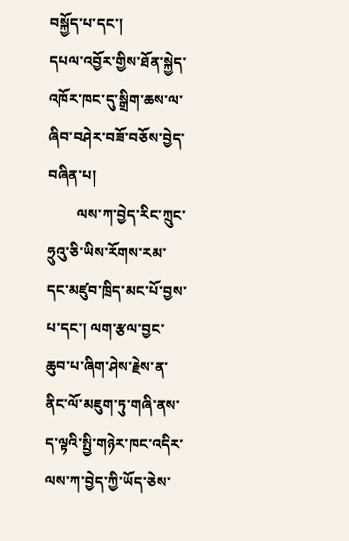བསྐྱོད་པ་དང་།
དཔལ་འབྱོར་གྱིས་ཐོན་སྐྱེད་འཁོར་ཁང་དུ་སྒྲིག་ཆས་ལ་ཞིབ་བཤེར་བཟོ་བཅོས་བྱེད་བཞིན་པ།
        ལས་ཀ་བྱེད་རིང་ཀྲུང་ཧྲུའུ་ཅི་ཡིས་རོགས་རམ་དང་མཛུབ་ཁྲིད་མང་པོ་བྱས་པ་དང་། ལག་རྩལ་བྱང་ཆུབ་པ་ཞིག་ཤེས་རྗེས་ན་ནིང་ལོ་མཇུག་ཏུ་གཞི་ནས་ད་ལྟའི་སྤྱི་གཉེར་ཁང་འདིར་ལས་ཀ་བྱེད་ཀྱི་ཡོད་ཅེས་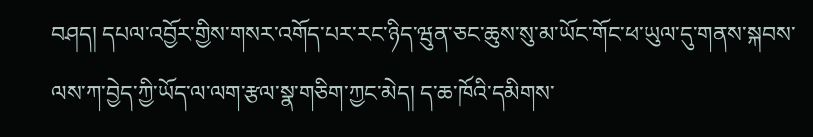བཤད། དཔལ་འབྱོར་གྱིས་གསར་འགོད་པར་རང་ཉིད་ཝུན་ཅང་ཆུས་སུ་མ་ཡོང་གོང་ཕ་ཡུལ་དུ་གནས་སྐབས་ལས་ཀ་བྱེད་ཀྱི་ཡོད་ལ་ལག་རྩལ་སྣ་གཅིག་ཀྱང་མེད། ད་ཆ་ཁོའི་དམིགས་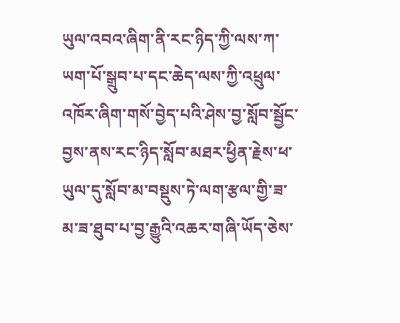ཡུལ་འབའ་ཞིག་ནི་རང་ཉིད་ཀྱི་ལས་ཀ་ཡག་པོ་སྒྲུབ་པ་དང་ཆེད་ལས་ཀྱི་འཕྲུལ་འཁོར་ཞིག་གསོ་བྱེད་པའི་ཤེས་བྱ་སློབ་སྦྱོང་བྱས་ནས་རང་ཉིད་སློབ་མཐར་ཕྱིན་རྗེས་ཕ་ཡུལ་དུ་སློབ་མ་བསྡུས་ཏེ་ལག་རྩལ་གྱི་ཟ་མ་ཟ་ཐུབ་པ་བྱ་རྒྱུའི་འཆར་གཞི་ཡོད་ཅེས་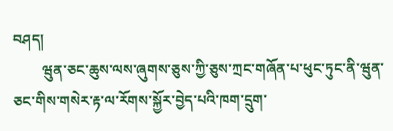བཤད།
        ཝུན་ཅང་ཆུས་ལས་ཞུགས་ཅུས་ཀྱི་ཅུས་ཀྲང་གཞོན་པ་ཕུང་ཏུང་ནི་ཝུན་ཅང་གིས་གསེར་རྟ་ལ་རོགས་སྐྱོར་བྱེད་པའི་ཁག་དྲུག་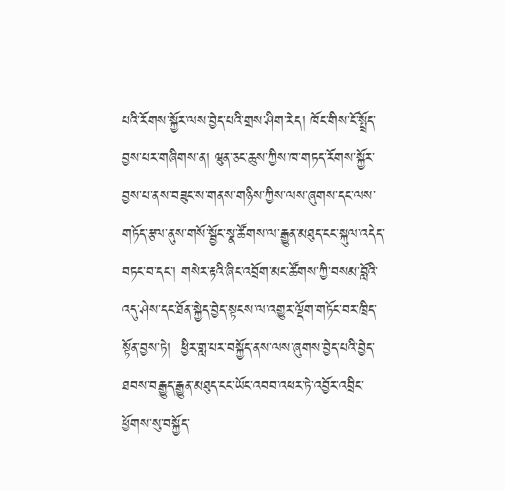པའི་རོགས་སྐྱོར་ལས་བྱེད་པའི་གྲས་ཤིག་རེད། ཁོང་གིས་ངོ་སྤྲོད་བྱས་པར་གཞིགས་ན། ཝུན་ཅང་ཆུས་ཀྱིས་ཁ་གཏད་རོགས་སྐྱོར་བྱས་པ་ནས་བཟུང་ས་གནས་གཉིས་ཀྱིས་ལས་ཞུགས་དང་ལས་གཏོད་རྩལ་ནུས་གསོ་སྦྱོང་སྣ་ཚོགས་ལ་རྒྱུན་མཐུད་ངང་སྐུལ་འདེད་བཏང་བ་དང་། གསེར་རྟའི་ཞིང་འབྲོག་མང་ཚོགས་ཀྱི་བསམ་བློའི་འདུ་ཤེས་དང་ཐོན་སྐྱེད་བྱེད་སྟངས་ལ་འགྱུར་ལྡོག་གཏོང་བར་ཁྲིད་སྟོན་བྱས་ཏེ།  ཕྱིར་གླ་པར་བསྐྱོད་ནས་ལས་ཞུགས་བྱེད་པའི་བྱེད་ཐབས་བརྒྱུད་རྒྱུན་མཐུད་ངང་ཡོང་འབབ་འཕར་ཏེ་འབྱོར་འབྲིང་ཕྱོགས་སུ་བསྐྱོད་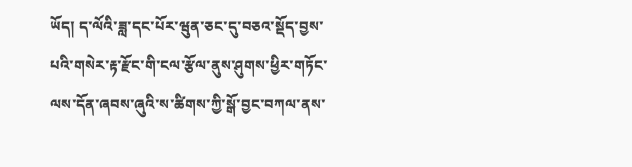ཡོད། ད་ལོའི་ཟླ་དང་པོར་ཝུན་ཅང་དུ་བཅའ་སྡོད་བྱས་པའི་གསེར་རྟ་རྫོང་གི་ངལ་རྩོལ་ནུས་ཤུགས་ཕྱིར་གཏོང་ལས་དོན་ཞབས་ཞུའི་ས་ཚིགས་ཀྱི་སྒོ་བྱང་བཀལ་ནས་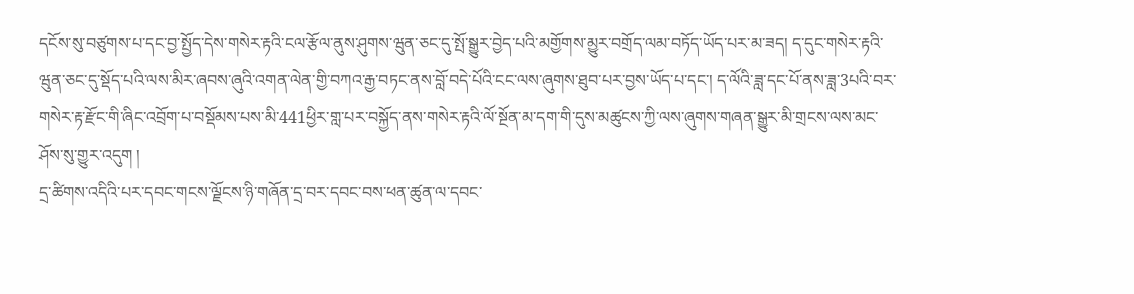དངོས་སུ་བཙུགས་པ་དང་བྱ་སྤྱོད་དེས་གསེར་རྟའི་ངལ་རྩོལ་ནུས་ཤུགས་ཝུན་ཅང་དུ་སྤོ་སྒྱུར་བྱེད་པའི་མགྱོགས་མྱུར་བགྲོད་ལམ་བཏོད་ཡོད་པར་མ་ཟད། ད་དུང་གསེར་རྟའི་ཝུན་ཅང་དུ་སྡོད་པའི་ལས་མིར་ཞབས་ཞུའི་འགན་ལེན་གྱི་བཀའ་རྒྱ་བཏང་ནས་བློ་བདེ་པོའི་ངང་ལས་ཞུགས་ཐུབ་པར་བྱས་ཡོད་པ་དང་། ད་ལོའི་ཟླ་དང་པོ་ནས་ཟླ་3པའི་བར་གསེར་རྟ་རྫོང་གི་ཞིང་འབྲོག་པ་བསྡོམས་པས་མི་441ཕྱིར་གླ་པར་བསྐྱོད་ནས་གསེར་རྟའི་ལོ་སྔོན་མ་དག་གི་དུས་མཚུངས་ཀྱི་ལས་ཞུགས་གཞན་སྒྱུར་མི་གྲངས་ལས་མང་ཤོས་སུ་གྱུར་འདུག །
དྲ་ཚིགས་འདིའི་པར་དབང་གངས་ལྗོངས་ཉི་གཞོན་དྲ་བར་དབང་བས་ཕན་ཚུན་ལ་དབང་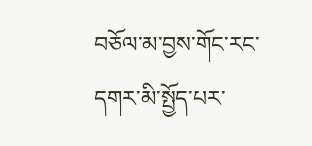བཅོལ་མ་བྱས་གོང་རང་དགར་མི་སྤྱོད་པར་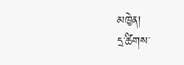མཁྱེན།
དྲ་ཚིགས་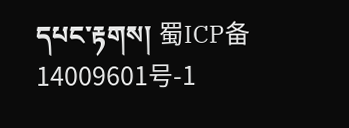དཔང་རྟགས། 蜀ICP备14009601号-1